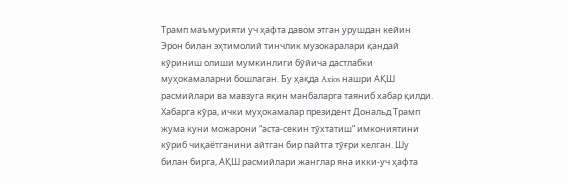Трамп маъмурияти уч ҳафта давом этган урушдан кейин Эрон билан эҳтимолий тинчлик музокаралари қандай кўриниш олиши мумкинлиги бўйича дастлабки муҳокамаларни бошлаган. Бу ҳақда Axios нашри АҚШ расмийлари ва мавзуга яқин манбаларга таяниб хабар қилди.
Хабарга кўра, ички муҳокамалар президент Дональд Трамп жума куни можарони “аста-секин тўхтатиш” имкониятини кўриб чиқаётганини айтган бир пайтга тўғри келган. Шу билан бирга, АҚШ расмийлари жанглар яна икки-уч ҳафта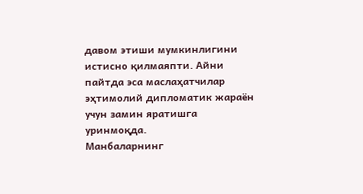давом этиши мумкинлигини истисно қилмаяпти. Айни пайтда эса маслаҳатчилар эҳтимолий дипломатик жараён учун замин яратишга уринмоқда.
Манбаларнинг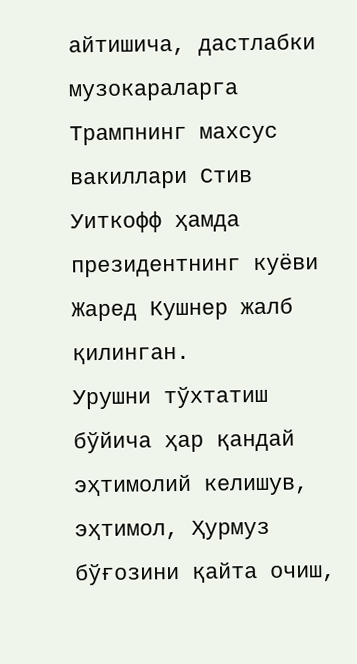айтишича, дастлабки музокараларга Трампнинг махсус вакиллари Стив Уиткофф ҳамда президентнинг куёви Жаред Кушнер жалб қилинган.
Урушни тўхтатиш бўйича ҳар қандай эҳтимолий келишув, эҳтимол, Ҳурмуз бўғозини қайта очиш,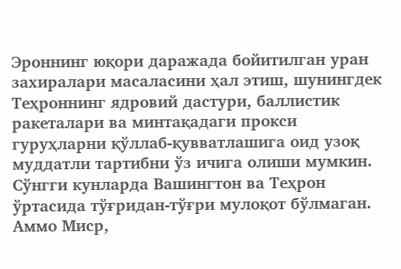Эроннинг юқори даражада бойитилган уран захиралари масаласини ҳал этиш, шунингдек Теҳроннинг ядровий дастури, баллистик ракеталари ва минтақадаги прокси гуруҳларни қўллаб-қувватлашига оид узоқ муддатли тартибни ўз ичига олиши мумкин.
Сўнгги кунларда Вашингтон ва Теҳрон ўртасида тўғридан-тўғри мулоқот бўлмаган. Аммо Миср,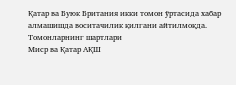Қатар ва Буюк Британия икки томон ўртасида хабар алмашишда воситачилик қилгани айтилмоқда.
Томонларнинг шартлари
Миср ва Қатар АҚШ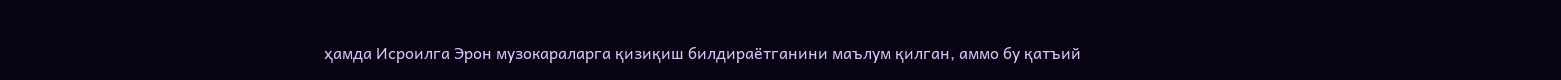ҳамда Исроилга Эрон музокараларга қизиқиш билдираётганини маълум қилган, аммо бу қатъий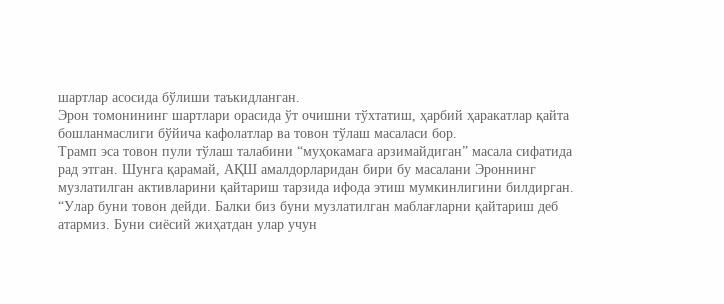шартлар асосида бўлиши таъкидланган.
Эрон томонининг шартлари орасида ўт очишни тўхтатиш, ҳарбий ҳаракатлар қайта бошланмаслиги бўйича кафолатлар ва товон тўлаш масаласи бор.
Трамп эса товон пули тўлаш талабини “муҳокамага арзимайдиган” масала сифатида рад этган. Шунга қарамай, АҚШ амалдорларидан бири бу масалани Эроннинг музлатилган активларини қайтариш тарзида ифода этиш мумкинлигини билдирган.
“Улар буни товон дейди. Балки биз буни музлатилган маблағларни қайтариш деб атармиз. Буни сиёсий жиҳатдан улар учун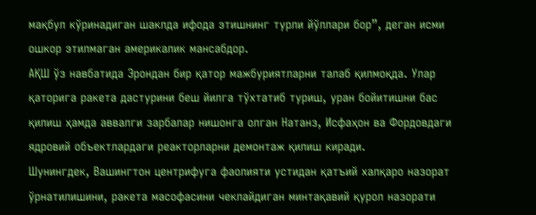мақбул кўринадиган шаклда ифода этишнинг турли йўллари бор”, деган исми ошкор этилмаган америкалик мансабдор.
АҚШ ўз навбатида Эрондан бир қатор мажбуриятларни талаб қилмоқда. Улар қаторига ракета дастурини беш йилга тўхтатиб туриш, уран бойитишни бас қилиш ҳамда аввалги зарбалар нишонга олган Натанз, Исфаҳон ва Фордовдаги ядровий объектлардаги реакторларни демонтаж қилиш киради.
Шунингдек, Вашингтон центрифуга фаолияти устидан қатъий халқаро назорат ўрнатилишини, ракета масофасини чеклайдиган минтақавий қурол назорати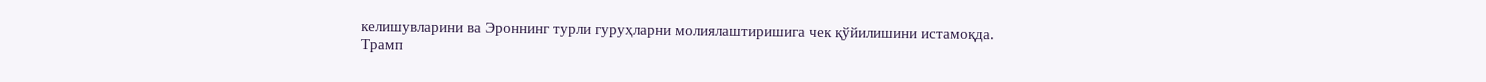келишувларини ва Эроннинг турли гуруҳларни молиялаштиришига чек қўйилишини истамоқда.
Трамп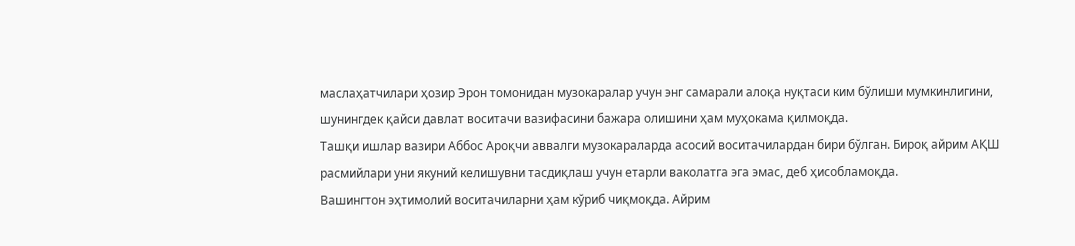маслаҳатчилари ҳозир Эрон томонидан музокаралар учун энг самарали алоқа нуқтаси ким бўлиши мумкинлигини, шунингдек қайси давлат воситачи вазифасини бажара олишини ҳам муҳокама қилмоқда.
Ташқи ишлар вазири Аббос Ароқчи аввалги музокараларда асосий воситачилардан бири бўлган. Бироқ айрим АҚШ расмийлари уни якуний келишувни тасдиқлаш учун етарли ваколатга эга эмас, деб ҳисобламоқда.
Вашингтон эҳтимолий воситачиларни ҳам кўриб чиқмоқда. Айрим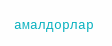амалдорлар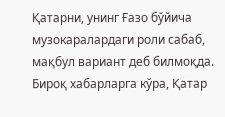Қатарни, унинг Ғазо бўйича музокаралардаги роли сабаб, мақбул вариант деб билмоқда. Бироқ хабарларга кўра, Қатар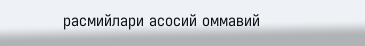расмийлари асосий оммавий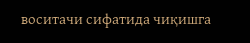воситачи сифатида чиқишга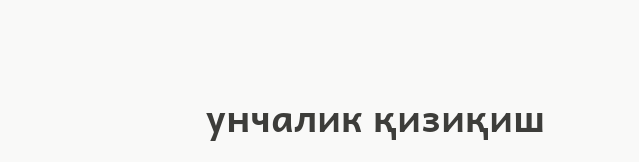унчалик қизиқиш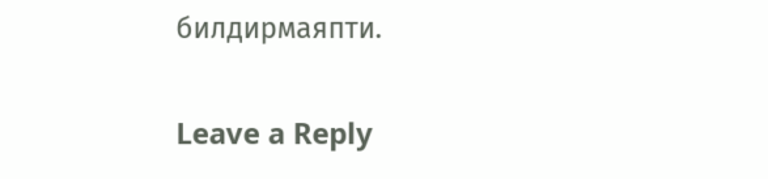билдирмаяпти.

Leave a Reply